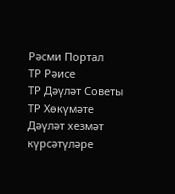Рәсми Портал
ТР Рәисе
ТР Дәүләт Советы
ТР Хөкүмәте
Дәүләт хезмәт күрсәтүләре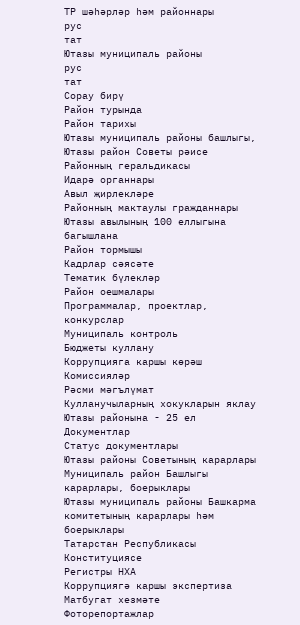ТР шәһәрләр һәм районнары
рус
тат
Ютазы муниципаль районы
рус
тат
Сорау бирү
Район турында
Район тарихы
Ютазы муниципаль районы башлыгы, Ютазы район Советы рәисе
Районның геральдикасы
Идарә органнары
Авыл җирлекләре
Районның мактаулы гражданнары
Ютазы авылының 100 еллыгына багышлана
Район тормышы
Кадрлар сәясәте
Тематик бүлекләр
Район оешмалары
Программалар, проектлар, конкурслар
Муниципаль контроль
Бюджеты куллану
Коррупцияга каршы көрәш
Комиссияләр
Рәсми мәгълүмат
Кулланучыларның хокукларын яклау
Ютазы районына - 25 ел
Документлар
Статус документлары
Ютазы районы Советының карарлары
Муниципаль район Башлыгы карарлары, боерыклары
Ютазы муниципаль районы Башкарма комитетының карарлары һәм боерыклары
Татарстан Республикасы Конституциясе
Регистры НХА
Коррупциягә каршы экспертиза
Матбугат хезмәте
Фоторепортажлар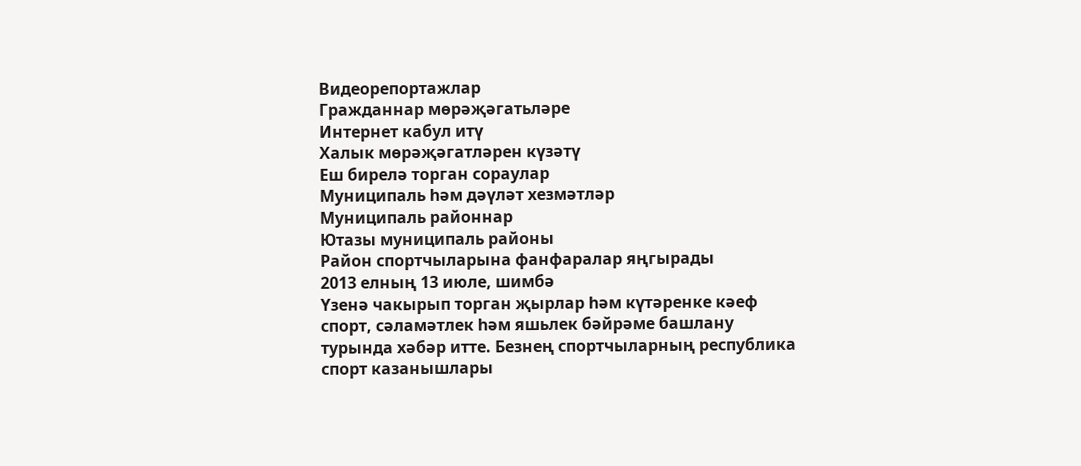Видеорепортажлар
Гражданнар мөрәҗәгатьләре
Интернет кабул итү
Халык мөрәҗәгатләрен күзәтү
Еш бирелә торган сораулар
Муниципаль hәм дәүләт хезмәтләр
Муниципаль районнар
Ютазы муниципаль районы
Район спортчыларына фанфаралар яңгырады
2013 елның 13 июле, шимбә
Үзенә чакырып торган җырлар һәм күтәренке кәеф спорт, сәламәтлек һәм яшьлек бәйрәме башлану турында хәбәр итте. Безнең спортчыларның республика спорт казанышлары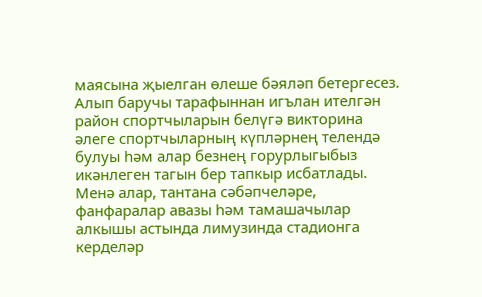маясына җыелган өлеше бәяләп бетергесез. Алып баручы тарафыннан игълан ителгән район спортчыларын белүгә викторина әлеге спортчыларның күпләрнең телендә булуы һәм алар безнең горурлыгыбыз икәнлеген тагын бер тапкыр исбатлады. Менә алар, тантана сәбәпчеләре, фанфаралар авазы һәм тамашачылар алкышы астында лимузинда стадионга керделәр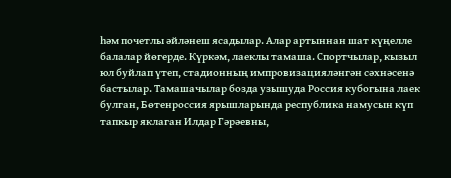һәм почетлы әйләнеш ясадылар. Алар артыннан шат күңелле балалар йөгерде. Күркәм, лаеклы тамаша. Спортчылар, кызыл юл буйлап үтеп, стадионның импровизацияләнгән сәхнәсенә бастылар. Тамашачылар бозда узышуда Россия кубогына лаек булган, Бөтенроссия ярышларында республика намусын күп тапкыр яклаган Илдар Гәрәевны,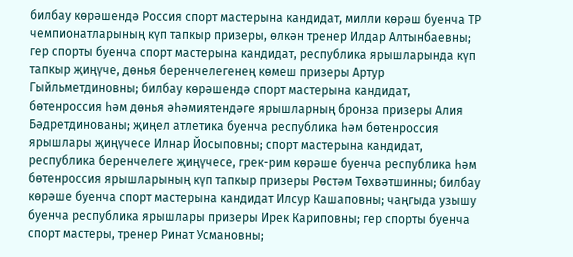билбау көрәшендә Россия спорт мастерына кандидат, милли көрәш буенча ТР чемпионатларының күп тапкыр призеры, өлкән тренер Илдар Алтынбаевны; гер спорты буенча спорт мастерына кандидат, республика ярышларында күп тапкыр җиңүче, дөнья беренчелегенең көмеш призеры Артур Гыйльметдиновны; билбау көрәшендә спорт мастерына кандидат, бөтенроссия һәм дөнья әһәмиятендәге ярышларның бронза призеры Алия Бәдретдинованы; җиңел атлетика буенча республика һәм бөтенроссия ярышлары җиңүчесе Илнар Йосыповны; спорт мастерына кандидат, республика беренчелеге җиңүчесе, грек-рим көрәше буенча республика һәм бөтенроссия ярышларының күп тапкыр призеры Рөстәм Төхвәтшинны; билбау көрәше буенча спорт мастерына кандидат Илсур Кашаповны; чаңгыда узышу буенча республика ярышлары призеры Ирек Кариповны; гер спорты буенча спорт мастеры, тренер Ринат Усмановны;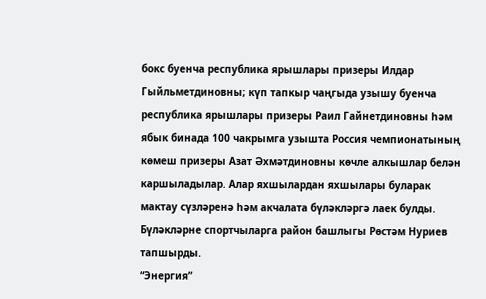бокс буенча республика ярышлары призеры Илдар Гыйльметдиновны; күп тапкыр чаңгыда узышу буенча республика ярышлары призеры Раил Гайнетдиновны һәм ябык бинада 100 чакрымга узышта Россия чемпионатының көмеш призеры Азат Әхмәтдиновны көчле алкышлар белән каршыладылар. Алар яхшылардан яхшылары буларак мактау сүзләренә һәм акчалата бүләкләргә лаек булды. Бүләкләрне спортчыларга район башлыгы Рөстәм Нуриев тапшырды.
“Энергия”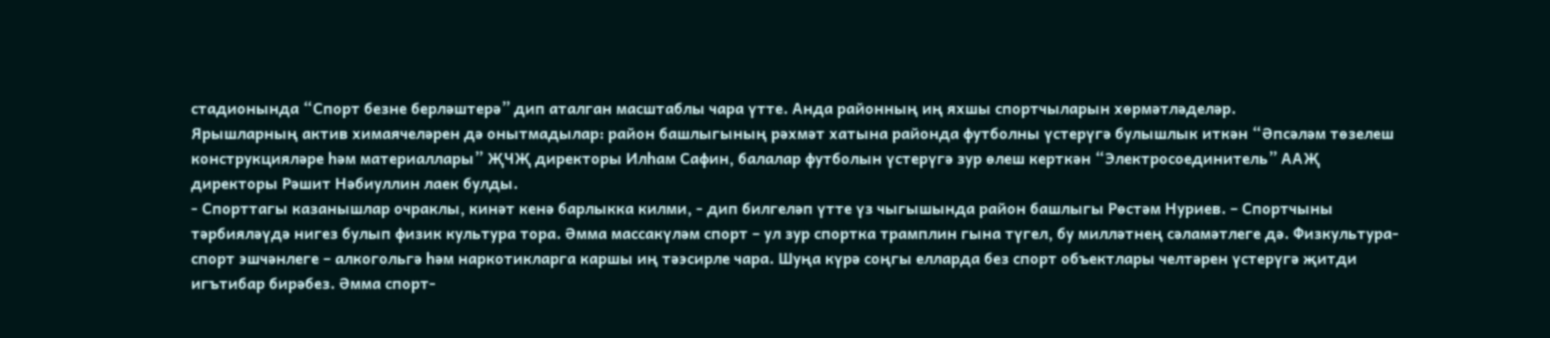стадионында “Спорт безне берләштерә” дип аталган масштаблы чара үтте. Анда районның иң яхшы спортчыларын хөрмәтләделәр.
Ярышларның актив химаячеләрен дә онытмадылар: район башлыгының рәхмәт хатына районда футболны үстерүгә булышлык иткән “Әпсәләм төзелеш конструкцияләре һәм материаллары” ҖЧҖ директоры Илһам Сафин, балалар футболын үстерүгә зур өлеш керткән “Электросоединитель” ААҖ директоры Рәшит Нәбиуллин лаек булды.
- Спорттагы казанышлар очраклы, кинәт кенә барлыкка килми, - дип билгеләп үтте үз чыгышында район башлыгы Рөстәм Нуриев. – Спортчыны тәрбияләүдә нигез булып физик культура тора. Әмма массакүләм спорт – ул зур спортка трамплин гына түгел, бу милләтнең сәламәтлеге дә. Физкультура-спорт эшчәнлеге – алкогольгә һәм наркотикларга каршы иң тәэсирле чара. Шуңа күрә соңгы елларда без спорт объектлары челтәрен үстерүгә җитди игътибар бирәбез. Әмма спорт-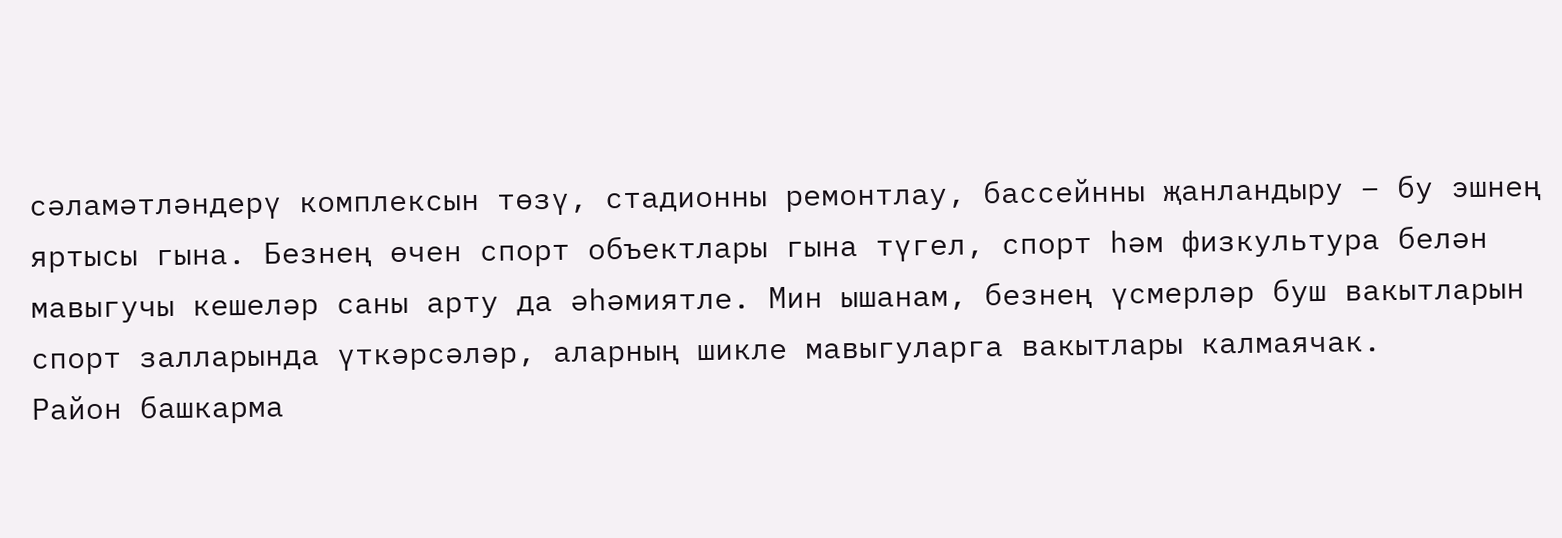сәламәтләндерү комплексын төзү, стадионны ремонтлау, бассейнны җанландыру – бу эшнең яртысы гына. Безнең өчен спорт объектлары гына түгел, спорт һәм физкультура белән мавыгучы кешеләр саны арту да әһәмиятле. Мин ышанам, безнең үсмерләр буш вакытларын спорт залларында үткәрсәләр, аларның шикле мавыгуларга вакытлары калмаячак.
Район башкарма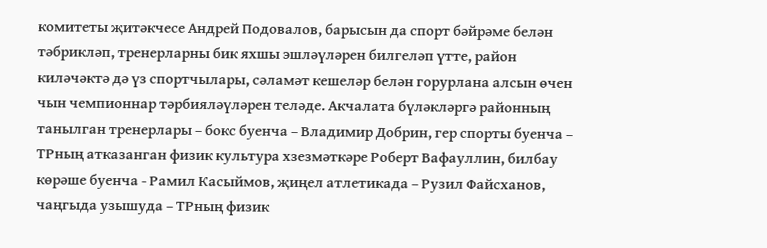комитеты җитәкчесе Андрей Подовалов, барысын да спорт бәйрәме белән тәбрикләп, тренерларны бик яхшы эшләүләрен билгеләп үтте, район киләчәктә дә үз спортчылары, сәламәт кешеләр белән горурлана алсын өчен чын чемпионнар тәрбияләүләрен теләде. Акчалата бүләкләргә районның танылган тренерлары – бокс буенча – Владимир Добрин, гер спорты буенча – ТРның атказанган физик культура хзезмәткәре Роберт Вафауллин, билбау көрәше буенча - Рамил Касыймов, җиңел атлетикада – Рузил Файсханов, чаңгыда узышуда – ТРның физик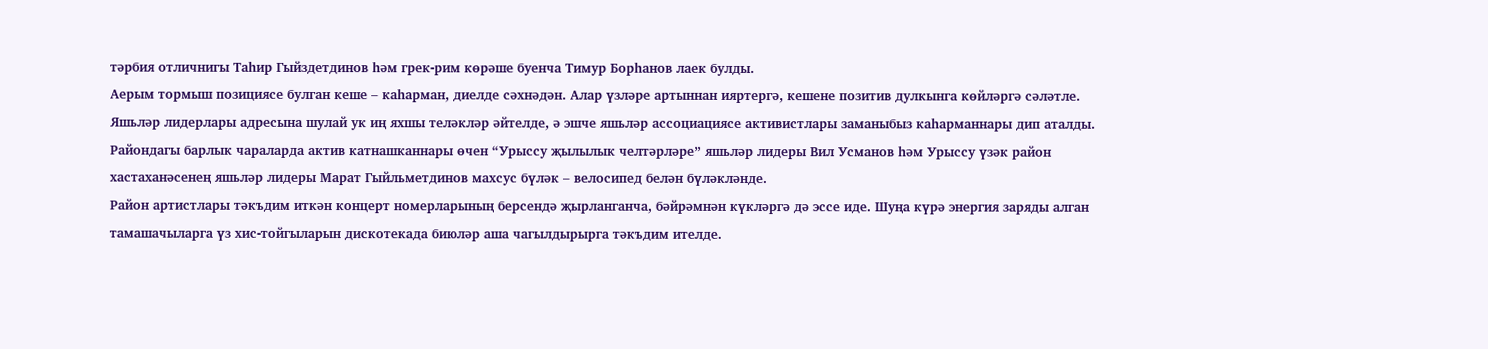тәрбия отличнигы Таһир Гыйздетдинов һәм грек-рим көрәше буенча Тимур Борһанов лаек булды.
Аерым тормыш позициясе булган кеше – каһарман, диелде сәхнәдән. Алар үзләре артыннан ияртергә, кешене позитив дулкынга көйләргә сәләтле. Яшьләр лидерлары адресына шулай ук иң яхшы теләкләр әйтелде, ә эшче яшьләр ассоциациясе активистлары заманыбыз каһарманнары дип аталды. Райондагы барлык чараларда актив катнашканнары өчен “Урыссу җылылык челтәрләре” яшьләр лидеры Вил Усманов һәм Урыссу үзәк район хастаханәсенең яшьләр лидеры Марат Гыйльметдинов махсус бүләк – велосипед белән бүләкләнде.
Район артистлары тәкъдим иткән концерт номерларының берсендә җырланганча, бәйрәмнән күкләргә дә эссе иде. Шуңа күрә энергия заряды алган тамашачыларга үз хис-тойгыларын дискотекада биюләр аша чагылдырырга тәкъдим ителде.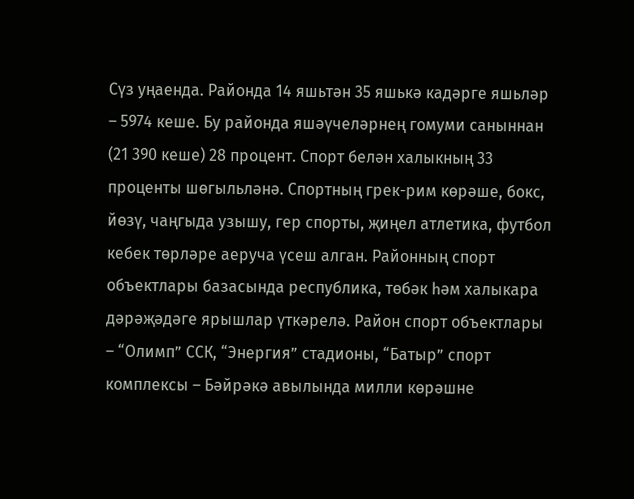Сүз уңаенда. Районда 14 яшьтән 35 яшькә кадәрге яшьләр – 5974 кеше. Бу районда яшәүчеләрнең гомуми саныннан (21 390 кеше) 28 процент. Спорт белән халыкның 33 проценты шөгыльләнә. Спортның грек-рим көрәше, бокс, йөзү, чаңгыда узышу, гер спорты, җиңел атлетика, футбол кебек төрләре аеруча үсеш алган. Районның спорт объектлары базасында республика, төбәк һәм халыкара дәрәҗәдәге ярышлар үткәрелә. Район спорт объектлары – “Олимп” ССК, “Энергия” стадионы, “Батыр” спорт комплексы – Бәйрәкә авылында милли көрәшне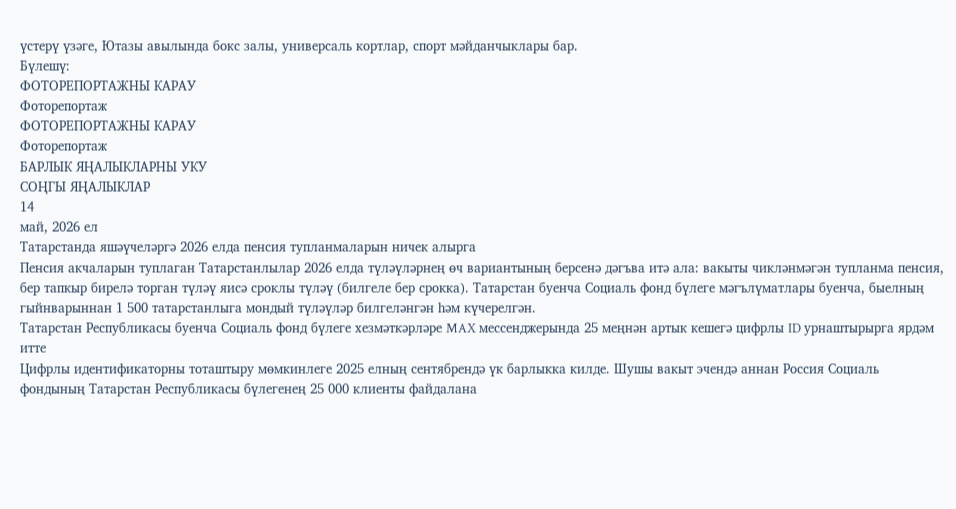үстерү үзәге, Ютазы авылында бокс залы, универсаль кортлар, спорт мәйданчыклары бар.
Бүлешү:
ФОТОРЕПОРТАЖНЫ КАРАУ
Фоторепортаж
ФОТОРЕПОРТАЖНЫ КАРАУ
Фоторепортаж
БАРЛЫК ЯҢАЛЫКЛАРНЫ УКУ
СОҢГЫ ЯҢАЛЫКЛАР
14
май, 2026 ел
Татарстанда яшәүчеләргә 2026 елда пенсия тупланмаларын ничек алырга
Пенсия акчаларын туплаган Татарстанлылар 2026 елда түләүләрнең өч вариантының берсенә дәгъва итә ала: вакыты чикләнмәгән тупланма пенсия, бер тапкыр бирелә торган түләү яисә сроклы түләү (билгеле бер срокка). Татарстан буенча Социаль фонд бүлеге мәгълүматлары буенча, быелның гыйнварыннан 1 500 татарстанлыга мондый түләүләр билгеләнгән һәм күчерелгән.
Татарстан Республикасы буенча Социаль фонд бүлеге хезмәткәрләре MAX мессенджерында 25 меңнән артык кешегә цифрлы ID урнаштырырга ярдәм итте
Цифрлы идентификаторны тоташтыру мөмкинлеге 2025 елның сентябрендә үк барлыкка килде. Шушы вакыт эчендә аннан Россия Социаль фондының Татарстан Республикасы бүлегенең 25 000 клиенты файдалана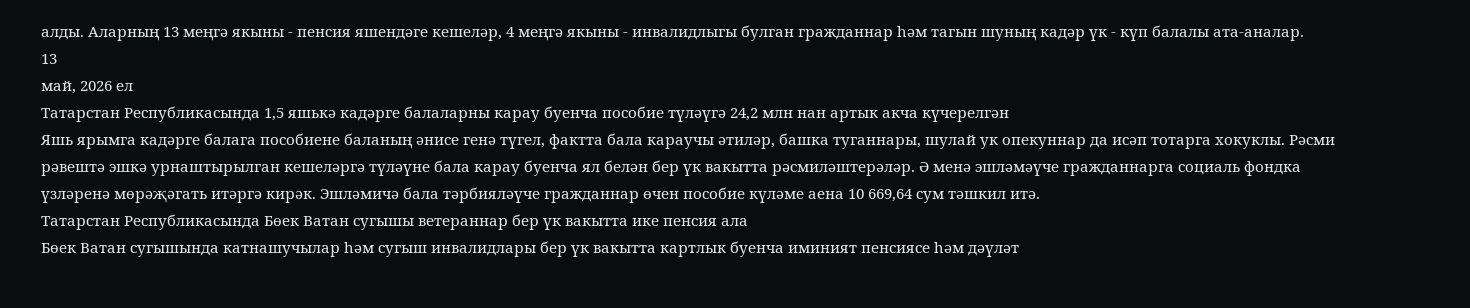алды. Аларның 13 меңгә якыны - пенсия яшендәге кешеләр, 4 меңгә якыны - инвалидлыгы булган гражданнар һәм тагын шуның кадәр үк - күп балалы ата-аналар.
13
май, 2026 ел
Татарстан Республикасында 1,5 яшькә кадәрге балаларны карау буенча пособие түләүгә 24,2 млн нан артык акча күчерелгән
Яшь ярымга кадәрге балага пособиене баланың әнисе генә түгел, фактта бала караучы әтиләр, башка туганнары, шулай ук опекуннар да исәп тотарга хокуклы. Рәсми рәвештә эшкә урнаштырылган кешеләргә түләүне бала карау буенча ял белән бер үк вакытта рәсмиләштерәләр. Ә менә эшләмәүче гражданнарга социаль фондка үзләренә мөрәҗәгать итәргә кирәк. Эшләмичә бала тәрбияләүче гражданнар өчен пособие күләме аена 10 669,64 сум тәшкил итә.
Татарстан Республикасында Бөек Ватан сугышы ветераннар бер үк вакытта ике пенсия ала
Бөек Ватан сугышында катнашучылар һәм сугыш инвалидлары бер үк вакытта картлык буенча иминият пенсиясе һәм дәүләт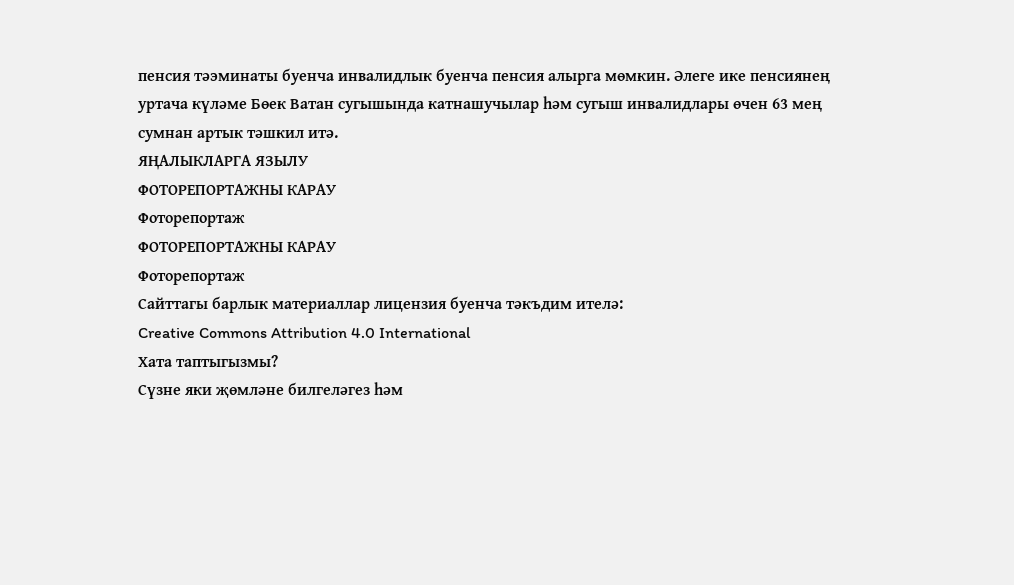пенсия тәэминаты буенча инвалидлык буенча пенсия алырга мөмкин. Әлеге ике пенсиянең уртача күләме Бөек Ватан сугышында катнашучылар һәм сугыш инвалидлары өчен 63 мең сумнан артык тәшкил итә.
ЯҢАЛЫКЛАРГА ЯЗЫЛУ
ФОТОРЕПОРТАЖНЫ КАРАУ
Фоторепортаж
ФОТОРЕПОРТАЖНЫ КАРАУ
Фоторепортаж
Сайттагы барлык материаллар лицензия буенча тәкъдим ителә:
Creative Commons Attribution 4.0 International
Хата таптыгызмы?
Сүзне яки җөмләне билгеләгез һәм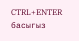CTRL+ENTER басыгыз